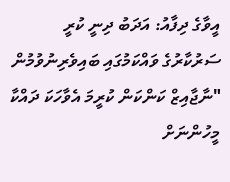އީވާގެ ދިފާއު: އަދަބު ދިނީ ކުރީ ސަރުކާރުގެ ވައްކަމުގައި ބައިވެރިނުވުމުން
"ނާޖާއިޒް ކަންކަން ކުރީމަ އެވާހަކަ ދައްކާ މީހުންނަށް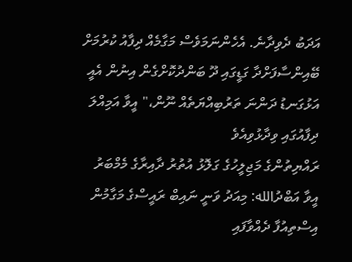އަދަބު ދެވިދާނެ. އެހެންނަމަވެސް މަގާމެއް ދިފާއު ކުރުމަށް ބޭއިންސާފަށްދާ ގަޑީގައި ދޫ ބަންދުކޮށްގެން އިނުން އެއީ އަޅުގަނޑު ދަންނަ ތަރުބިއްޔަތެއް ނޫން،" އީވާ އަމިއްލަ ދިފާއުގައި ވިދާޅުވިއެވެ
ރައްޔިތުންގެ މަޖިލީހުގެ ގަލޮޅު އުތުރު ދާއިރާގެ މެމްބަރު އީވާ އަބްދުالله: މިއަދު ވަނީ ނައިބް ރައީސްގެ މަގާމުން އިސްތިއުފާ ދެއްވާފައި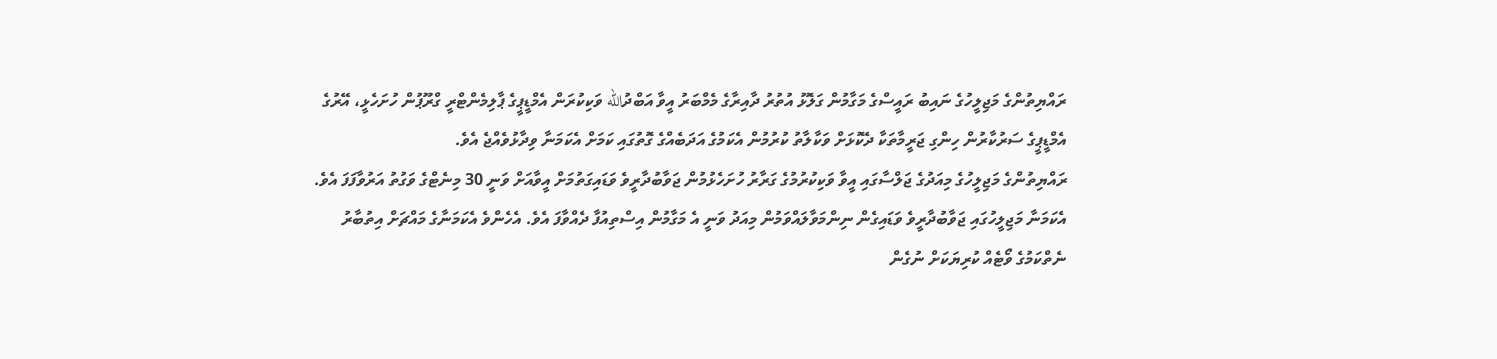ރައްޔިތުންގެ މަޖިލީހުގެ ނައިބު ރައީސްގެ މަގާމުން ގަލޮޅު އުތުރު ދާއިރާގެ މެމްބަރު އީވާ އަބްދުالله ވަކިކުރަން އެމްޑީޕީގެ ޕާލިމެންޓްރީ ގްރޫޕުން ހުށަހެޅީ، އޭރުގެ އެމްޑީޕީގެ ސަރުކާރުން ހިންގި ޖަރީމާތަކާ ދެކޮޅަށް ވަކާލާތު ކުރުމުން އެކަމުގެ އަދަބެއްގެ ގޮތުގައި ކަމަށް އެކަމަނާ ވިދާޅުވެއްޖެ އެވެ.
ރައްޔިތުންގެ މަޖިލީހުގެ މިއަދުގެ ޖަލްސާގައި އީވާ ވަކިކުރުމުގެ ގަރާރު ހުށަހެޅުމުން ޖަވާބުދާރީވެ ވަޑައިގަތުމަށް އީވާއަށް ވަނީ 30 މިނެޓްގެ ވަގުތު އަރުވާފަފަ އެވެ. އެކަމަނާ މަޖިލީހުގައި ޖަވާބުދާރީވެ ވަޑައިގެން ނިންމަވާލައްވަމުން މިއަދު ވަނީ އެ މަގާމުން އިސްތިއުފާ ދެއްވާފަ އެވެ. އެހެންވެ އެކަމަނާގެ މައްޗަށް އިތުބާރު ނެތްކަމުގެ ވޯޓެއް ކުރިޔަކަށް ނުގެން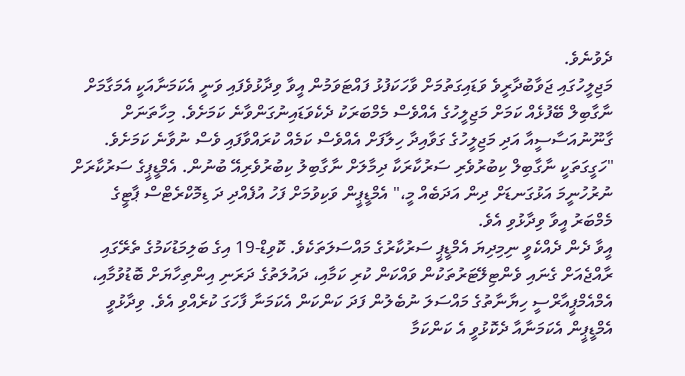ދެވުނެވެ.
މަޖިލީހުގައި ޖަވާބުދާރީވެ ވަޑައިގަތުމަށް ވާހަކަފުޅު ފައްޓަވަމުން އީވާ ވިދާޅުވެފައި ވަނީ އެކަމަނާއަކީ އެމަގާމަށް ނާގާބިލް ބޭފުޅެއް ކަމަށް މަޖިލީހުގެ އެއްވެސް މެމްބަރަކު ދެކެވަޑައިނުގަންވާނެ ކަމަށެވެ. މިހާތަނަށް ގާނޫނުއަސާސީއާ އަދި މަޖިލީހުގެ ގަވާއިދާ ހިލާފަށް އެއްވެސް ކަމެއް ކުރައްވާފައި ވެސް ނުވާނެ ކަމަށެވެ.
"ހަގީގަތަކީ ނާގާބިލް ކިބުރުވެރި ސަރުކާރަކާ ދިމާލަށް ނާގާބިލު ކިބުރުވެރިއޭ ބުނުން. އެމްޑީޕީގެ ސަރުކާރަށް ނުރުހުނީމަ އަޅުގަނޑަށް ދިން އަދަބެއް މީ،" އެމްޑީޕީން ވަކިވުމަށް ފަހު އުފެއްދި ދަ ޑިމޮކްރެޓްސް ޕާޓީގެ މެމްބަރު އީވާ ވިދާޅުވި އެވެ.
އީވާ ދެން ދެއްކެވީ ނިމިދިޔަ އެމްޑީޕީ ސަރުކާރުގެ މައްސަލަތަކެވެ. ކޮވިޑް-19 އިގެ ބަލިމަޑުކަމުގެ ތެރޭގައި ރާއްޖެއަށް ގެނައި ވެންޓިލޭޓަރުތަކުން ވައްކަން ކުރި ކަމާއި، ދައުލަތުގެ ދަރަނި އިންތިހާޔަށް ބޮޑުވުމާއި، އެމްއެމްޕީއާރްސީ ހިޔާނާތުގެ މައްސަލަ ނުބެލުން ފަދަ ކަންކަން އެކަމަނާ ފާހަގަ ކުރެއްވި އެވެ. ވިދާޅުވީ އެމްޑީޕީން އެކަމަނާއާ ދެކޮޅުވީ އެ ކަންކަމާ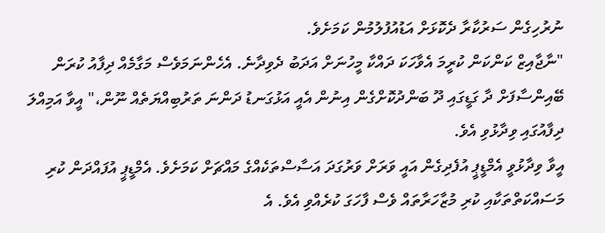ނުރުހިގެން ސަރުކާރާ ދެކޮޅަށް އަޑުއުފުލުމުން ކަމަށެވެ.
"ނާޖާއިޒް ކަންކަން ކުރީމަ އެވާހަކަ ދައްކާ މީހުނަށް އަދަބު ދެވިދާނެ. އެހެންނަމަވެސް މަގާމެއް ދިފާއު ކުރަން ބޭއިންސާފަށް ދާ ގަޑީގައި ދޫ ބަންދުކޮށްގެން އިނުން އެއީ އަޅުގަނޑު ދަންނަ ތަރުބިއްޔަތެއް ނޫން،" އީވާ އަމިއްލަ ދިފާއުގައި ވިދާޅުވި އެވެ.
އީވާ ވިދާޅުވީ އެމްޑީޕީ އުފެދިގެން އައީ ވަރަށް ވަރުގަދަ އަސާސްތަކެއްގެ މައްޗަށް ކަމަށެވެ. އެމްޑީޕީ އުފައްދަން ކުރި މަސައްކަތްތަކާއި ކުރި މުޒާހަރާތައް ވެސް ފާހަގަ ކުރެއްވި އެވެ. އެ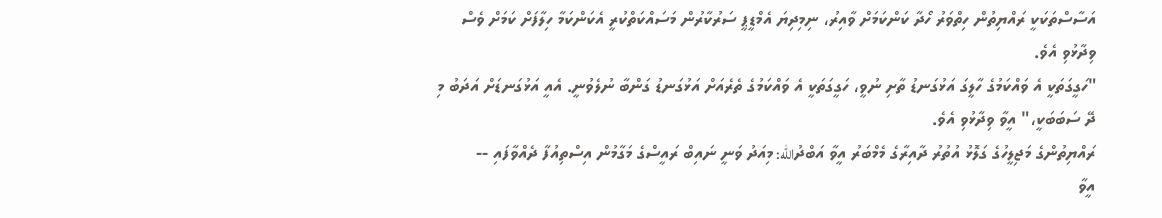އަސާސްތަކަކީ ރައްޔިތުން ހިތްވަރު ހޯދާ ކަންކަމަށް ވާއިރު، ނިމިދިޔަ އެމްޑީޕީ ސަރުކާރުން މަސައްކަތްކުރީ އެކަންކަމާ ހިލާފަށް ކަމަށް ވެސް ވިދާޅުވި އެވެ.
"ހަގީގަތަކީ އެ ވައްކަމުގެ ހާލީގަ އަޅުގަނޑު ތާށި ނުވީ، ހަގީގަތަކީ އެ ވައްކަމުގެ ތެރެއަށް އަޅުގަނޑު ގަންބާ ނުލެވުނީ. އެއީ އަޅުގަނޑަށް އަދަބު މި ދޭ ސަބަބަކީ،" އީވާ ވިދާޅުވި އެވެ.
ރައްޔިތުންގެ މަޖިލީހުގެ ގަލޮޅު އުތުރު ދާއިރާގެ މެމްބަރު އީވާ އަބްދުالله: މިއަދު ވަނީ ނައިބް ރައީސްގެ މަގާމުން އިސްތިއުފާ ދެއްވާފައި --
އީވާ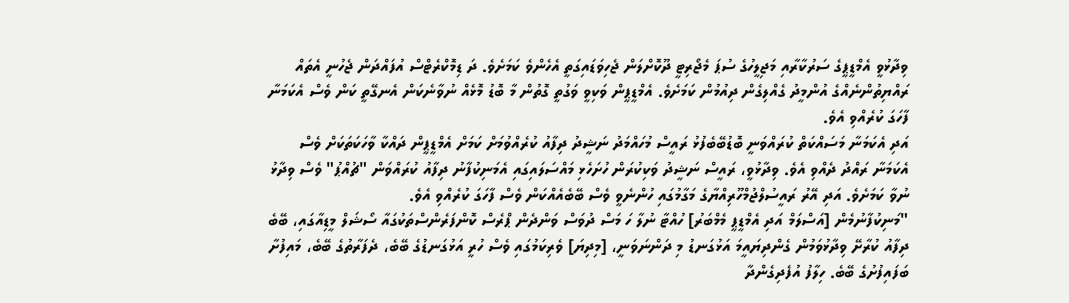ވިދާޅުވީ އެމްޑީޕީގެ ސަރުކާރާއި މަޖިލީހުގެ ސުޕަ މެޖޯރިޓީ ދޫކޮށްލަން ޖެހިވަޑައިގަތީ އެހެންވެ ކަމަށެވެ. ދަ ޑިމޮކްރެޓްސް އުފައްދަން ޖެހުނީ އެތައް ރައްޔިތުންނެއްގެ އުންމީދު ގެއްލިގެން ދިއުމުން ކަމަށެވެ. އެމްޑީޕީން ވަކިވީ ވަގުތީ ގޮތުން މާ ބޮޑު މޮޅެއް ނުވާނެކަން އެނގޭތީ ކަން ވެސް އެކަމަނާ ފާހަގަ ކުރެއްވި އެވެ.
އަދި އެކަމަނާ މަސައްކަތް ކުރައްވަނީ ބޮޑުބޭބެފުޅު ރައީސް މުހައްމަދު ނަޝީދު ދިފާއު ކުރެއްވުމަށް ކަމަށް އެމްޑީޕީން ދައްކާ ވާހަކަތަކަށް ވެސް އެކަމަނާ ރައްދު ދެއްވި އެވެ. ވިދާޅުވީ، ރައީސް ނަޝީދު ވަކިކުރަން ހުށަހެޅި މައްސަލައިގައި އެމަނިކުފާނު ދިފާއު ކުރައްވަން "ޗުއްޕު" ވެސް ވިދާޅު ނުވާ ކަމަށެވެ. އަދި އޭރު ރައީސުލްޖުމްހޫރިއްޔާގެ މަގާމުގައި ހުންނެވީ ވެސް ބޭބެއެއްކަން ވެސް ފާހަގަ ކުރެއްވި އެވެ.
"މަނިކުފާނުމެން [އަސްލަމް އަދި އެމްޑީޕީ މެމްބަރު] ހުއްޓާ ނުލާ ހަ މަސް ދުވަސް ވަންދެން ޕްރެސް ކޮންފަރެންސްތަކުގައާ ސޯޝަލް މީޑިއާގައި، ބޭބެ ދިފާއު ކުރާށޭ ވިދާޅުވަމުން ގެންދިޔައީމަ އަޅުގަނޑު މި ދަންނަވަނީ، [މިދިޔަ] ވެރިކަމުގައި ވެސް ހުރީ އަޅުގަނޑުގެ ބޭބެ، ދެފަރާތުގެ ބޭބެ، މައިފުށާ ބަފައިފުށުގެ ބޭބެ. ހިލާފު އުފެދިގެންދާ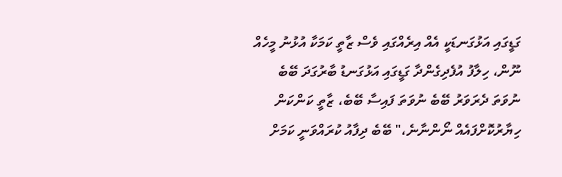ގަޑީގައި އަޅުގަނޑަކީ އެއް އިރެއްގައި ވެސް ޒާތީ ކަމަކާ އުޅުނު މީހެއް ނޫން، ހިލާފު އުފެދިގެންދާ ގަޑީގައި އަޅުގަނޑު ބާރުގަދަ ބޭބެ ނުވަތަ ދެރަވަރު ބޭބެ ނުވަތަ ފައިސާ ބޭބެ، ޒާތީ ކަންކަން ހިޔާރުކޮށްފައެއް ނޯންނާނެ،" ބޭބެ ދިފާއު ކުރައްވަނީ ކަމަށް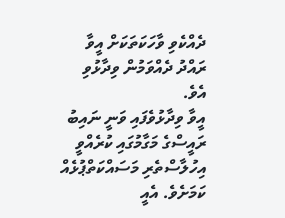ދެއްކެވި ވާހަކަތަކަށް އީވާ ރައްދު ދެއްވަމުން ވިދާޅުވި އެވެ.
އީވާ ވިދާޅުވެފައި ވަނީ ނައިބު ރައީސްގެ މަގާމުގައި ކުރެއްވީ އިހުލާސްތެރި މަސައްކަތްޕުޅެއް ކަމަށެވެ. އެއީ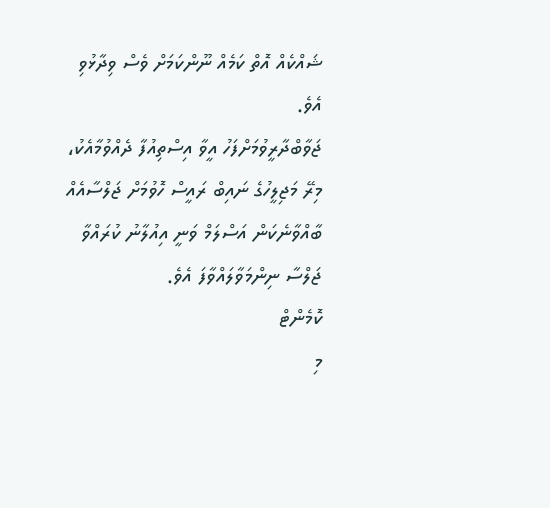ޝައްކެއް އޮތް ކަމެއް ނޫންކަމަށް ވެސް ވިދާޅުވި އެވެ.
ޖަވާބްދާރީވުމަށްފަހު އީވާ އިސްތިއުފާ ދެއްވުމާއެކު، މިރޭ މަޖިލީހުގެ ނައިބް ރައީސް ހޮވުމަށް ޖަލްސާއެއް ބާއްވާނެކަން އަސްލަމް ވަނީ އިއުލާނު ކުރައްވާ ޖަލްސާ ނިންމަވާލައްވާފަ އެވެ.
ކޮމެންޓް
މި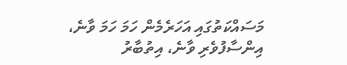މަސައްކަތުގައި އަހަރެމެން ހަމަ ހަމަ ވާނެ، އިންސާފުވެރި ވާނެ، އިތުބާރު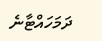ދަމަހައްޓާނެ